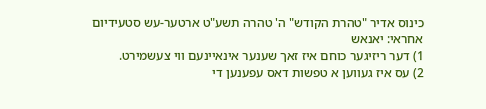כינוס אדיר "טהרת הקודש" ה' טהרה תשע"ט ארטער-עש סטעידיום
אחראי: יאנאש
1) דער ריזיגער כוחם איז זאך שענער אינאיינעם ווי צעשמירט.
2) עס איז געווען א טפשות דאס עפענען די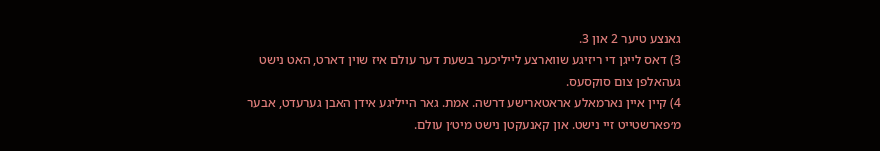גאנצע טיער 2 און 3.
3) דאס לייגן די ריזיגע שווארצע לייליכער בשעת דער עולם איז שוין דארט, האט נישט געהאלפן צום סוקסעס.
4) קיין איין נארמאלע אראטארישע דרשה. אמת. גאר הייליגע אידן האבן גערעדט, אבער מ׳פארשטייט זיי נישט. און קאנעקטן נישט מיט׳ן עולם.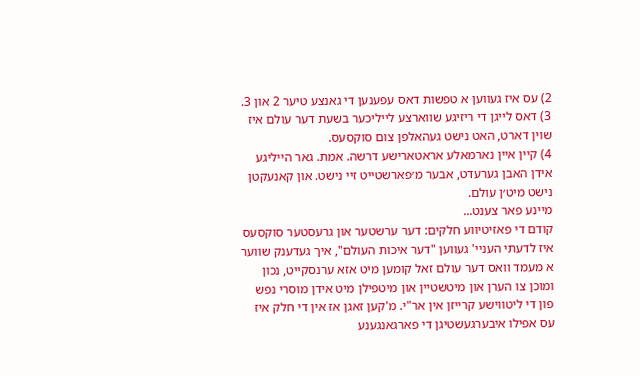2) עס איז געווען א טפשות דאס עפענען די גאנצע טיער 2 און 3.
3) דאס לייגן די ריזיגע שווארצע לייליכער בשעת דער עולם איז שוין דארט, האט נישט געהאלפן צום סוקסעס.
4) קיין איין נארמאלע אראטארישע דרשה. אמת. גאר הייליגע אידן האבן גערעדט, אבער מ׳פארשטייט זיי נישט. און קאנעקטן נישט מיט׳ן עולם.
מיינע פאר צענט...
קודם די פאזיטיווע חלקים: דער ערשטער און גרעסטער סוקסעס איז לדעתי העניי' געווען "דער איכות העולם", איך געדענק שווער א מעמד וואס דער עולם זאל קומען מיט אזא ערנסקייט, נכון ומוכן צו הערן און מיטשטיין און מיטפילן מיט אידן מוסרי נפש פון די ליטווישע קרייזן אין אר"י. מ'קען זאגן אז אין די חלק איז עס אפילו איבערגעשטיגן די פארגאנגענע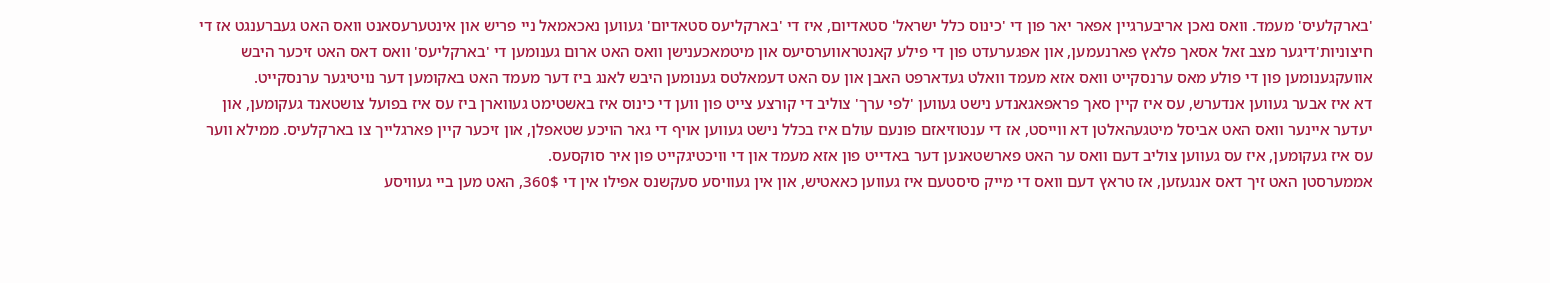'בארקלעיס' מעמד. וואס נאכן אריבערגיין אפאר יאר פון די 'כינוס כלל ישראל' סטאדיום, איז די 'בארקליעס סטאדיום' געווען נאכאמאל ניי פריש און אינטערעסאנט וואס האט געברענגט אז די חיצוניות'דיגער מצב זאל אסאך פלאץ פארנעמען, און אפגערעדט פון די פילע קאנטראווערסיעס און מיטמאכענישן וואס האט ארום גענומען די 'בארקליעס' וואס דאס האט זיכער היבש אוועקגענומען פון די פולע מאס ערנסקייט וואס אזא מעמד וואלט געדארפט האבן און עס האט דעמאלטס גענומען היבש לאנג ביז דער מעמד האט באקומען דער נויטיגער ערנסקייט.
דא איז אבער געווען אנדערש, עס איז קיין סאך פראפאגאנדע נישט געווען 'לפי ערך' צוליב די קורצע צייט פון ווען די כינוס איז באשטימט געווארן ביז עס איז בפועל צושטאנד געקומען, און יעדער איינער וואס האט אביסל מיטגעהאלטן דא ווייסט, אז די ענטוזיאזם פונעם עולם איז בכלל נישט געווען אויף די גאר הויכע שטאפלן, און זיכער קיין פארגלייך צו בארקלעיס. ממילא ווער עס איז געקומען, איז עס געווען צוליב דעם וואס ער האט פארשטאנען דער באדייט פון אזא מעמד און די וויכטיגקייט פון איר סוקסעס.
אממערסטן האט זיך דאס אנגעזען, אז טראץ דעם וואס די מייק סיסטעם איז געווען כאאטיש, און אין געוויסע סעקשנס אפילו אין די 360$, האט מען ביי געוויסע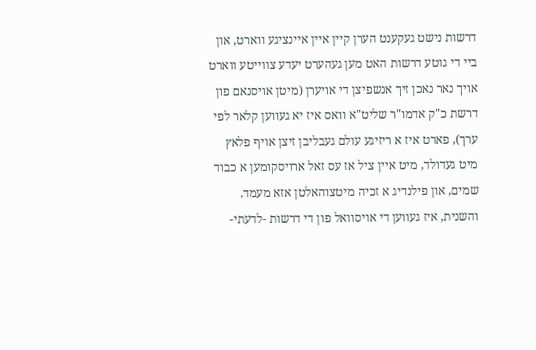דרשות נישט געקענט הערן קיין איין איינציגע ווארט, און ביי די גוטע דרשות האט מען געהערט יעדע צווייטע ווארט אויך נאר נאכן זיך אנשפיצן די אויערן (מיטן אויסנאם פון דרשת כ"ק אדמו"ר שליט"א וואס איז יא געווען קלאר לפי ערך), פארט איז א ריזיגע עולם געבליבן זיצן אויף פלאץ מיט געדולד, מיט איין ציל אז עס זאל ארויסקומען א כבוד שמים, און פילנדיג א זכיה מיטצוהאלטן אזא מעמד.
והשנית, איז געווען די אויסוואל פון די דרשות -לדעתי-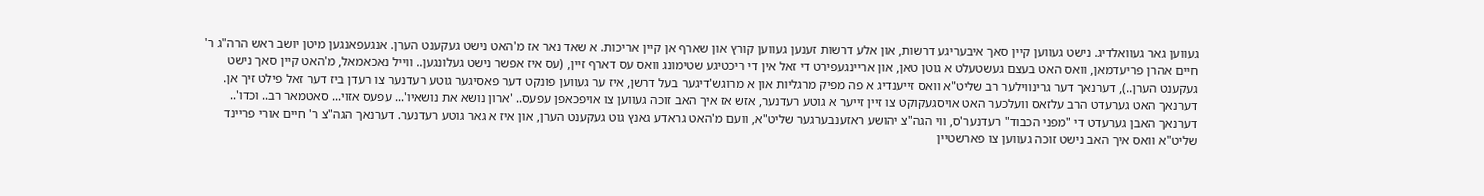געווען גאר געוואלדיג. נישט געווען קיין סאך איבעריגע דרשות, און אלע דרשות זענען געווען קורץ און שארף אן קיין אריכות. א שאד נאר אז מ'האט נישט געקענט הערן. אנגעפאנגען מיטן יושב ראש הרה"ג ר' חיים אהרן פריעדמאן, וואס האט בעצם געשטעלט א גוטן טאן, און אריינגעפירט די זאל אין די ריכטיגע שטימונג וואס עס דארף זיין, (עס איז אפשר נישט געלונגען.. ווייל נאכאמאל, מ'האט קיין סאך נישט געקענט הערן..), דערנאך דער גרינווילער רב שליט"א וואס זייענדיג א פה מפיק מרגליות און א מרוגש'דיגער בעל דרשן, איז ער געווען פונקט דער פאסיגער גוטע רעדנער צו רעדן ביז דער זאל פילט זיך אן. דערנאך האט גערעדט הרב עלזאס וועלכער האט אויסגעקוקט צו זיין זייער א גוטע רעדנער, אזש אז איך האב זוכה געווען צו אויפכאפן עפעס.. 'ארון נושא את נושאיו'... עפעס אזוי... סאטמאר רב.. וכדו'.. דערנאך האבן גערעדט די "מפני הכבוד" רעדנער'ס, ווי הגה"צ יהושע ראזענבערגער שליט"א, וועם מ'האט גראדע גאנץ גוט געקענט הערן, און איז א גאר גוטע רעדנער. דערנאך הגה"צ ר' חיים אורי פריינד שליט"א וואס איך האב נישט זוכה געווען צו פארשטיין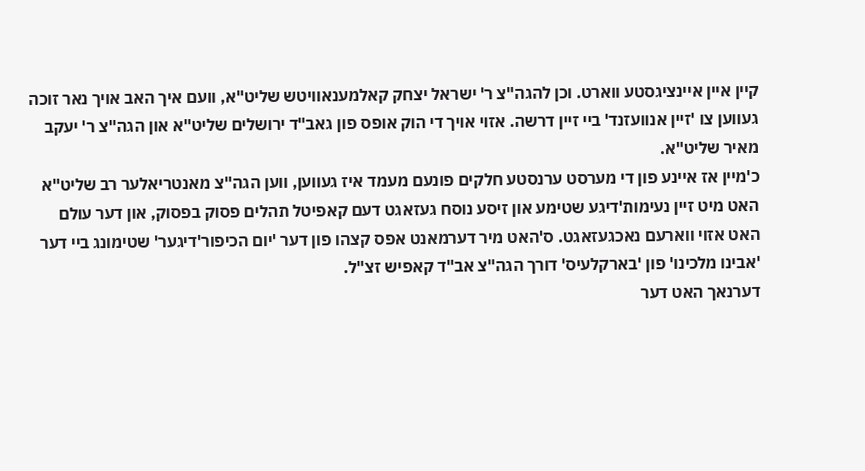קיין איין איינציגסטע ווארט. וכן להגה"צ ר' ישראל יצחק קאלמענאוויטש שליט"א, וועם איך האב אויך נאר זוכה געווען צו 'זיין אנוועזנד' ביי זיין דרשה. אזוי אויך די הוק אופס פון גאב"ד ירושלים שליט"א און הגה"צ ר' יעקב מאיר שליט"א.
כ'מיין אז איינע פון די מערסט ערנסטע חלקים פונעם מעמד איז געווען, ווען הגה"צ מאנטריאלער רב שליט"א האט מיט זיין נעימות'דיגע שטימע און זיסע נוסח געזאגט דעם קאפיטל תהלים פסוק בפסוק, און דער עולם האט אזוי ווארעם נאכגעזאגט. ס'האט מיר דערמאנט אפס קצהו פון דער 'יום הכיפור'דיגער' שטימונג ביי דער 'אבינו מלכינו' פון 'בארקלעיס' דורך הגה"צ אב"ד קאפיש זצ"ל.
דערנאך האט דער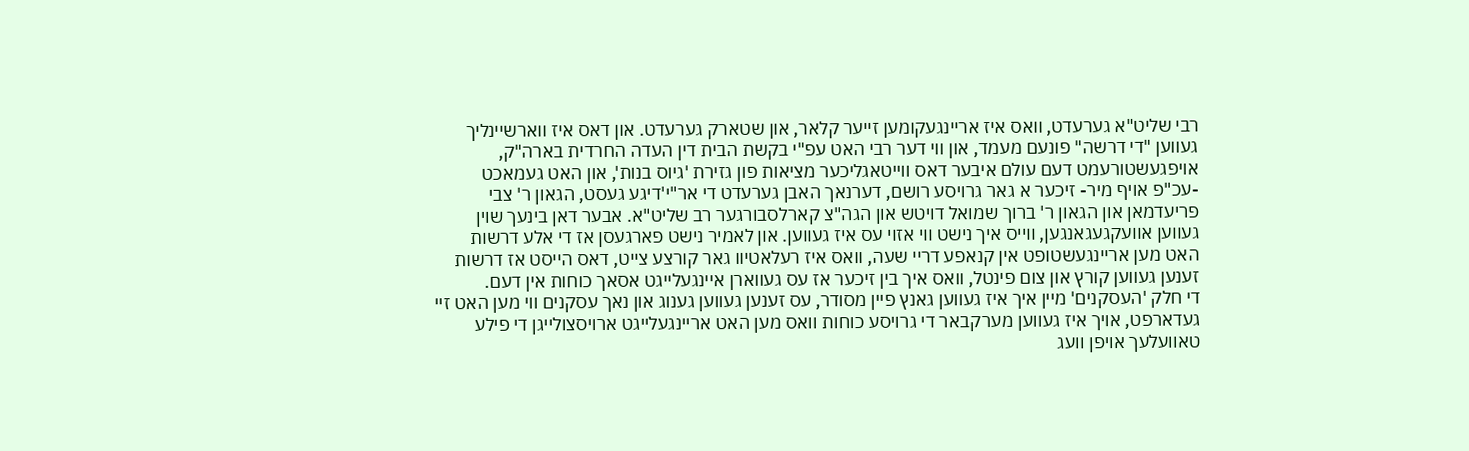רבי שליט"א גערעדט, וואס איז אריינגעקומען זייער קלאר, און שטארק גערעדט. און דאס איז ווארשיינליך געווען "די דרשה" פונעם מעמד, און ווי דער רבי האט עפ"י בקשת הבית דין העדה החרדית בארה"ק, אויפגעשטורעמט דעם עולם איבער דאס ווייטאגליכער מציאות פון גזירת 'גיוס בנות', און האט געמאכט -עכ"פ אויף מיר- זיכער א גאר גרויסע רושם, דערנאך האבן גערעדט די אר"י'דיגע געסט, הגאון ר' צבי פריעדמאן און הגאון ר' ברוך שמואל דויטש און הגה"צ קארלסבורגער רב שליט"א. אבער דאן בינעך שוין געווען אוועקגעגאנגען, ווייס איך נישט ווי אזוי עס איז געווען. און לאמיר נישט פארגעסן אז די אלע דרשות האט מען אריינגעשטופט אין קנאפע דריי שעה, וואס איז רעלאטיוו גאר קורצע צייט, דאס הייסט אז דרשות זענען געווען קורץ און צום פינטל, וואס איך בין זיכער אז עס געווארן איינגעלייגט אסאך כוחות אין דעם.
די חלק 'העסקנים' מיין איך איז געווען גאנץ פיין מסודר, עס זענען געווען גענוג און נאך עסקנים ווי מען האט זיי געדארפט, אויך איז געווען מערקבאר די גרויסע כוחות וואס מען האט אריינגעלייגט ארויסצולייגן די פילע טאוועלעך אויפן וועג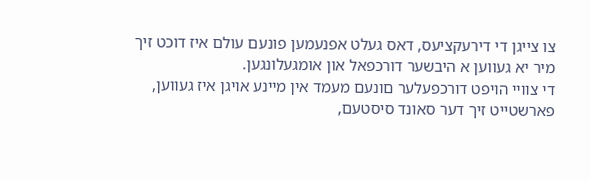צו צייגן די דירעקציעס, דאס געלט אפנעמען פונעם עולם איז דוכט זיך מיר יא געווען א היבשער דורכפאל און אומגעלונגען.
די צוויי הויפט דורכפעלער םונעם מעמד אין מיינע אויגן איז געווען, פארשטייט זיך דער סאונד סיסטעם,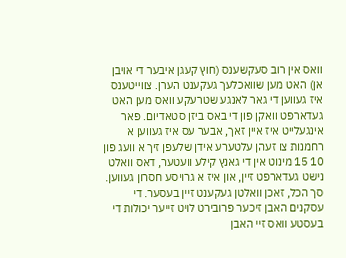וואס אין רוב סעקשענס (חוץ קעגן איבער די אויבן אן) האט מען שוואכלעך געקענט הערן. צווייטענס איז געווען די גאר לאנגע שטרעקע וואס מען האט געדארפט וואקן פון די באס ביזן סטאדיום. פאר אינגעלייט איז איין זאך, אבער עס איז געווען א רחמנות צו זעהן עלטערע אידן שלעפן זיך א וועג פון 10 15 מינוט אין די גאנץ קילע וועטער, דאס וואלט נישט געדארפט זיין, און איז א גרויסע חסרון געווען.
סך הכל, זאכן וואלטן געקענט זיין בעסער. די עסקנים האבן זיכער פרובירט לויט זייער יכולות די בעסטע וואס זיי האבן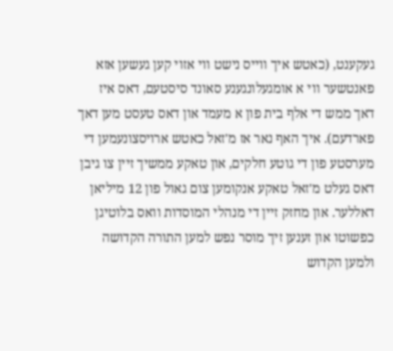געקענט, (כאטש איך ווייס נישט ווי אזוי קען געשען אזא פאנטשער ווי א אומגעלונגענע סאונד סיסטעם, דאס איז דאך ממש די אלף בית פון א מעמד און דאס טעסט מען דאך פארדעם). איך האף נאר אז מ'זאל כאטש ארויסצונעמען די מערסטע פון די גוטע חלקים, און טאקע ממשיך זיין צו גיבן דאס געלט מ'זאל טאקע אנקומען צום גאול פון 12 מיליאן דאללער. און מחזק זיין די מנהלי המוסדות וואס בלוטיגן כפשוטו און זענען זיך מוסר נפש למען התורה הקדושה ולמען הקדוש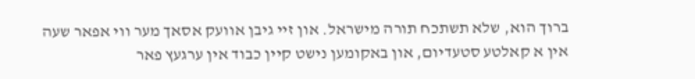ברוך הוא, שלא תשתכח תורה מישראל. און זיי גיבן אוועק אסאך מער ווי אפאר שעה אין א קאלטע סטעדיום, און באקומען נישט קיין כבוד אין ערגעץ פאר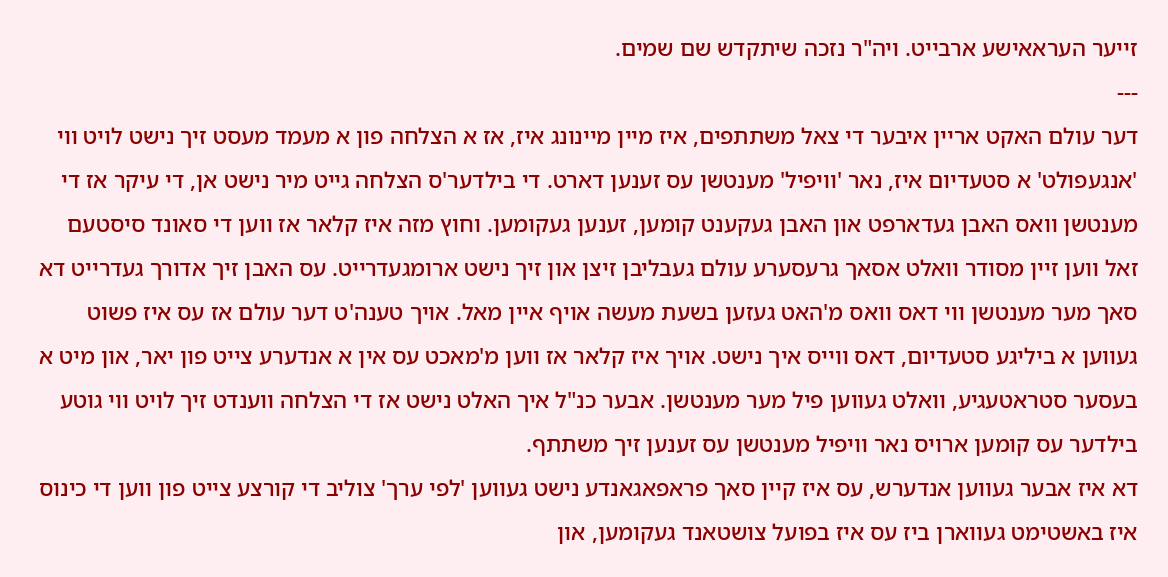זייער העראאישע ארבייט. ויה"ר נזכה שיתקדש שם שמים.
---
דער עולם האקט אריין איבער די צאל משתתפים, איז מיין מיינונג איז, אז א הצלחה פון א מעמד מעסט זיך נישט לויט ווי 'אנגעפולט' א סטעדיום איז, נאר 'וויפיל' מענטשן עס זענען דארט. די בילדער'ס הצלחה גייט מיר נישט אן, די עיקר אז די מענטשן וואס האבן געדארפט און האבן געקענט קומען, זענען געקומען. וחוץ מזה איז קלאר אז ווען די סאונד סיסטעם זאל ווען זיין מסודר וואלט אסאך גרעסערע עולם געבליבן זיצן און זיך נישט ארומגעדרייט. עס האבן זיך אדורך געדרייט דא סאך מער מענטשן ווי דאס וואס מ'האט געזען בשעת מעשה אויף איין מאל. אויך טענה'ט דער עולם אז עס איז פשוט געווען א ביליגע סטעדיום, דאס ווייס איך נישט. אויך איז קלאר אז ווען מ'מאכט עס אין א אנדערע צייט פון יאר, און מיט א בעסער סטראטעגיע, וואלט געווען פיל מער מענטשן. אבער כנ"ל איך האלט נישט אז די הצלחה ווענדט זיך לויט ווי גוטע בילדער עס קומען ארויס נאר וויפיל מענטשן עס זענען זיך משתתף.
דא איז אבער געווען אנדערש, עס איז קיין סאך פראפאגאנדע נישט געווען 'לפי ערך' צוליב די קורצע צייט פון ווען די כינוס איז באשטימט געווארן ביז עס איז בפועל צושטאנד געקומען, און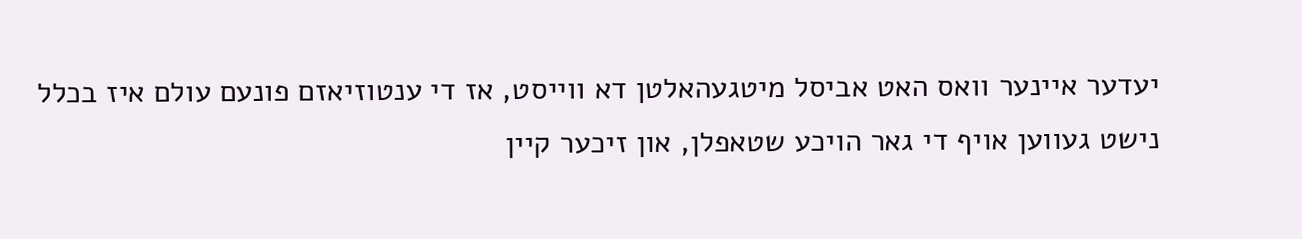יעדער איינער וואס האט אביסל מיטגעהאלטן דא ווייסט, אז די ענטוזיאזם פונעם עולם איז בכלל נישט געווען אויף די גאר הויכע שטאפלן, און זיכער קיין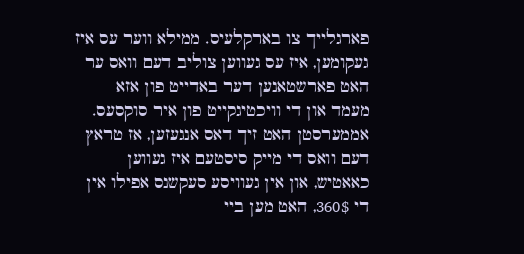פארגלייך צו בארקלעיס. ממילא ווער עס איז געקומען, איז עס געווען צוליב דעם וואס ער האט פארשטאנען דער באדייט פון אזא מעמד און די וויכטיגקייט פון איר סוקסעס.
אממערסטן האט זיך דאס אנגעזען, אז טראץ דעם וואס די מייק סיסטעם איז געווען כאאטיש, און אין געוויסע סעקשנס אפילו אין די 360$, האט מען ביי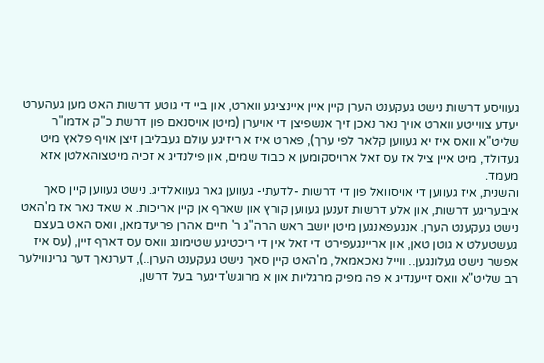געוויסע דרשות נישט געקענט הערן קיין איין איינציגע ווארט, און ביי די גוטע דרשות האט מען געהערט יעדע צווייטע ווארט אויך נאר נאכן זיך אנשפיצן די אויערן (מיטן אויסנאם פון דרשת כ"ק אדמו"ר שליט"א וואס איז יא געווען קלאר לפי ערך), פארט איז א ריזיגע עולם געבליבן זיצן אויף פלאץ מיט געדולד, מיט איין ציל אז עס זאל ארויסקומען א כבוד שמים, און פילנדיג א זכיה מיטצוהאלטן אזא מעמד.
והשנית, איז געווען די אויסוואל פון די דרשות -לדעתי- געווען גאר געוואלדיג. נישט געווען קיין סאך איבעריגע דרשות, און אלע דרשות זענען געווען קורץ און שארף אן קיין אריכות. א שאד נאר אז מ'האט נישט געקענט הערן. אנגעפאנגען מיטן יושב ראש הרה"ג ר' חיים אהרן פריעדמאן, וואס האט בעצם געשטעלט א גוטן טאן, און אריינגעפירט די זאל אין די ריכטיגע שטימונג וואס עס דארף זיין, (עס איז אפשר נישט געלונגען.. ווייל נאכאמאל, מ'האט קיין סאך נישט געקענט הערן..), דערנאך דער גרינווילער רב שליט"א וואס זייענדיג א פה מפיק מרגליות און א מרוגש'דיגער בעל דרשן,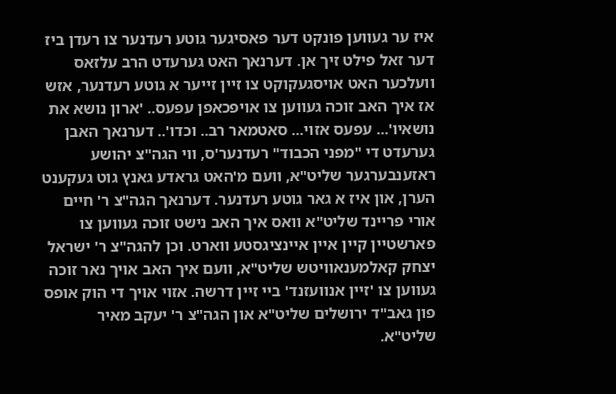איז ער געווען פונקט דער פאסיגער גוטע רעדנער צו רעדן ביז דער זאל פילט זיך אן. דערנאך האט גערעדט הרב עלזאס וועלכער האט אויסגעקוקט צו זיין זייער א גוטע רעדנער, אזש אז איך האב זוכה געווען צו אויפכאפן עפעס.. 'ארון נושא את נושאיו'... עפעס אזוי... סאטמאר רב.. וכדו'.. דערנאך האבן גערעדט די "מפני הכבוד" רעדנער'ס, ווי הגה"צ יהושע ראזענבערגער שליט"א, וועם מ'האט גראדע גאנץ גוט געקענט הערן, און איז א גאר גוטע רעדנער. דערנאך הגה"צ ר' חיים אורי פריינד שליט"א וואס איך האב נישט זוכה געווען צו פארשטיין קיין איין איינציגסטע ווארט. וכן להגה"צ ר' ישראל יצחק קאלמענאוויטש שליט"א, וועם איך האב אויך נאר זוכה געווען צו 'זיין אנוועזנד' ביי זיין דרשה. אזוי אויך די הוק אופס פון גאב"ד ירושלים שליט"א און הגה"צ ר' יעקב מאיר שליט"א.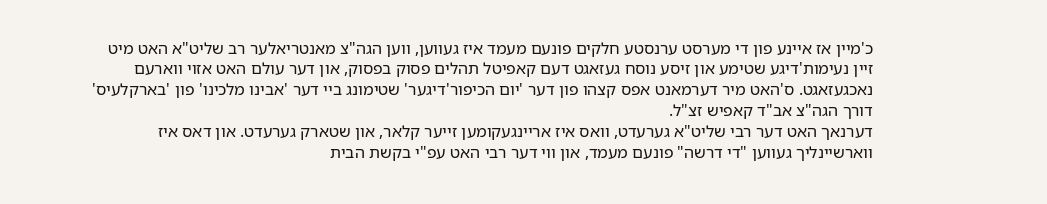כ'מיין אז איינע פון די מערסט ערנסטע חלקים פונעם מעמד איז געווען, ווען הגה"צ מאנטריאלער רב שליט"א האט מיט זיין נעימות'דיגע שטימע און זיסע נוסח געזאגט דעם קאפיטל תהלים פסוק בפסוק, און דער עולם האט אזוי ווארעם נאכגעזאגט. ס'האט מיר דערמאנט אפס קצהו פון דער 'יום הכיפור'דיגער' שטימונג ביי דער 'אבינו מלכינו' פון 'בארקלעיס' דורך הגה"צ אב"ד קאפיש זצ"ל.
דערנאך האט דער רבי שליט"א גערעדט, וואס איז אריינגעקומען זייער קלאר, און שטארק גערעדט. און דאס איז ווארשיינליך געווען "די דרשה" פונעם מעמד, און ווי דער רבי האט עפ"י בקשת הבית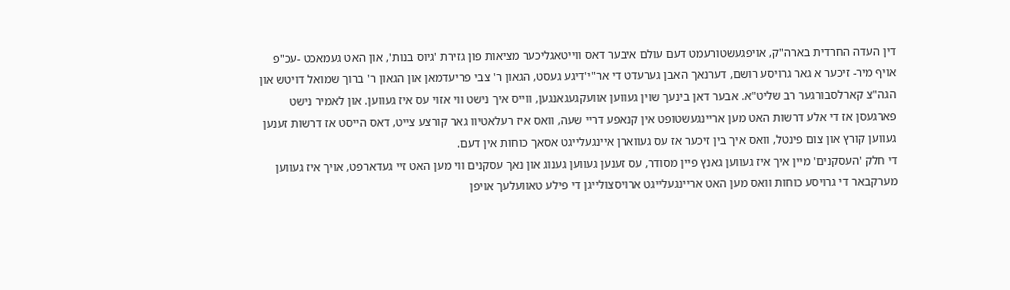דין העדה החרדית בארה"ק, אויפגעשטורעמט דעם עולם איבער דאס ווייטאגליכער מציאות פון גזירת 'גיוס בנות', און האט געמאכט -עכ"פ אויף מיר- זיכער א גאר גרויסע רושם, דערנאך האבן גערעדט די אר"י'דיגע געסט, הגאון ר' צבי פריעדמאן און הגאון ר' ברוך שמואל דויטש און הגה"צ קארלסבורגער רב שליט"א. אבער דאן בינעך שוין געווען אוועקגעגאנגען, ווייס איך נישט ווי אזוי עס איז געווען. און לאמיר נישט פארגעסן אז די אלע דרשות האט מען אריינגעשטופט אין קנאפע דריי שעה, וואס איז רעלאטיוו גאר קורצע צייט, דאס הייסט אז דרשות זענען געווען קורץ און צום פינטל, וואס איך בין זיכער אז עס געווארן איינגעלייגט אסאך כוחות אין דעם.
די חלק 'העסקנים' מיין איך איז געווען גאנץ פיין מסודר, עס זענען געווען גענוג און נאך עסקנים ווי מען האט זיי געדארפט, אויך איז געווען מערקבאר די גרויסע כוחות וואס מען האט אריינגעלייגט ארויסצולייגן די פילע טאוועלעך אויפן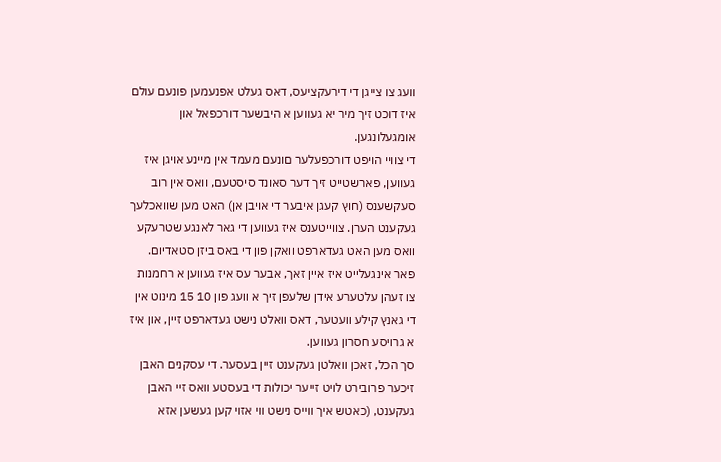וועג צו צייגן די דירעקציעס, דאס געלט אפנעמען פונעם עולם איז דוכט זיך מיר יא געווען א היבשער דורכפאל און אומגעלונגען.
די צוויי הויפט דורכפעלער םונעם מעמד אין מיינע אויגן איז געווען, פארשטייט זיך דער סאונד סיסטעם, וואס אין רוב סעקשענס (חוץ קעגן איבער די אויבן אן) האט מען שוואכלעך געקענט הערן. צווייטענס איז געווען די גאר לאנגע שטרעקע וואס מען האט געדארפט וואקן פון די באס ביזן סטאדיום. פאר אינגעלייט איז איין זאך, אבער עס איז געווען א רחמנות צו זעהן עלטערע אידן שלעפן זיך א וועג פון 10 15 מינוט אין די גאנץ קילע וועטער, דאס וואלט נישט געדארפט זיין, און איז א גרויסע חסרון געווען.
סך הכל, זאכן וואלטן געקענט זיין בעסער. די עסקנים האבן זיכער פרובירט לויט זייער יכולות די בעסטע וואס זיי האבן געקענט, (כאטש איך ווייס נישט ווי אזוי קען געשען אזא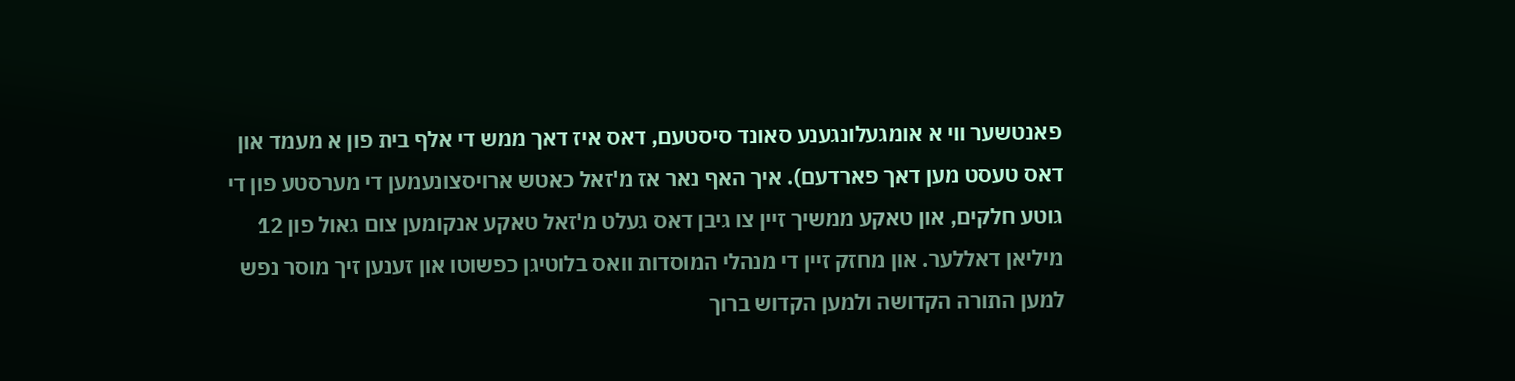פאנטשער ווי א אומגעלונגענע סאונד סיסטעם, דאס איז דאך ממש די אלף בית פון א מעמד און דאס טעסט מען דאך פארדעם). איך האף נאר אז מ'זאל כאטש ארויסצונעמען די מערסטע פון די גוטע חלקים, און טאקע ממשיך זיין צו גיבן דאס געלט מ'זאל טאקע אנקומען צום גאול פון 12 מיליאן דאללער. און מחזק זיין די מנהלי המוסדות וואס בלוטיגן כפשוטו און זענען זיך מוסר נפש למען התורה הקדושה ולמען הקדוש ברוך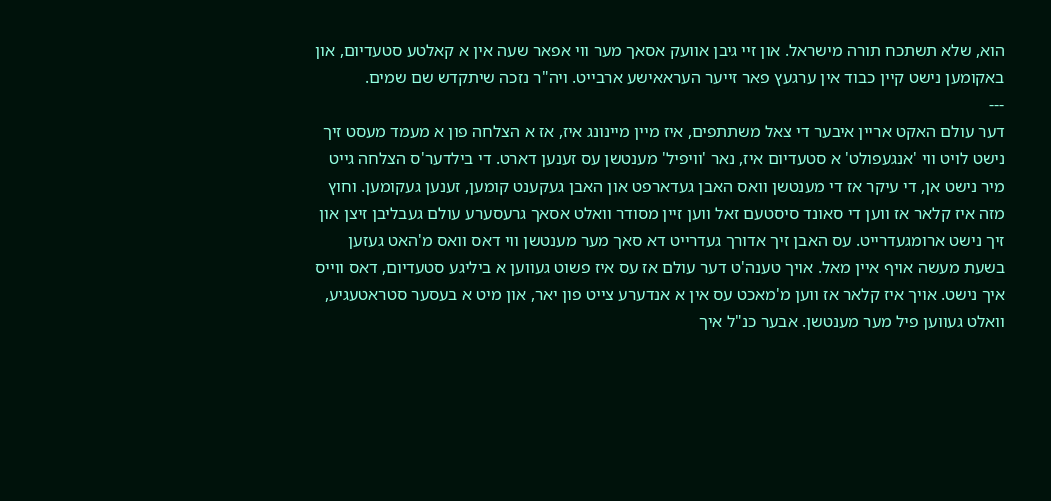הוא, שלא תשתכח תורה מישראל. און זיי גיבן אוועק אסאך מער ווי אפאר שעה אין א קאלטע סטעדיום, און באקומען נישט קיין כבוד אין ערגעץ פאר זייער העראאישע ארבייט. ויה"ר נזכה שיתקדש שם שמים.
---
דער עולם האקט אריין איבער די צאל משתתפים, איז מיין מיינונג איז, אז א הצלחה פון א מעמד מעסט זיך נישט לויט ווי 'אנגעפולט' א סטעדיום איז, נאר 'וויפיל' מענטשן עס זענען דארט. די בילדער'ס הצלחה גייט מיר נישט אן, די עיקר אז די מענטשן וואס האבן געדארפט און האבן געקענט קומען, זענען געקומען. וחוץ מזה איז קלאר אז ווען די סאונד סיסטעם זאל ווען זיין מסודר וואלט אסאך גרעסערע עולם געבליבן זיצן און זיך נישט ארומגעדרייט. עס האבן זיך אדורך געדרייט דא סאך מער מענטשן ווי דאס וואס מ'האט געזען בשעת מעשה אויף איין מאל. אויך טענה'ט דער עולם אז עס איז פשוט געווען א ביליגע סטעדיום, דאס ווייס איך נישט. אויך איז קלאר אז ווען מ'מאכט עס אין א אנדערע צייט פון יאר, און מיט א בעסער סטראטעגיע, וואלט געווען פיל מער מענטשן. אבער כנ"ל איך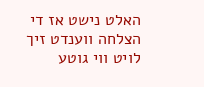האלט נישט אז די הצלחה ווענדט זיך לויט ווי גוטע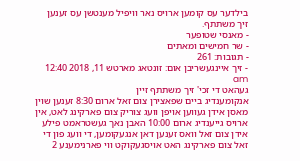בילדער עס קומען ארויס נאר וויפיל מענטשן עס זענען זיך משתתף.
- מאנסי שטופער
- שר חמישים ומאתים
- תגובות: 261
- זיך איינגעשריבן אום: זונטאג מארטש 11, 2018 12:40 am
געהאט די זכי' זיך משתתף זיין
אנקומענדיג ביים שפאצירן צום זאל ארום 8:30 זענען שוין מאסן אידן געווען אויפן וועג צוריק צום פארקינג לאט, אין ארויס גייענדיג ארום 10:00 האבן נאך געשטראמט פילע אידן צום זאל וואס זענען דאן אנגעקומען, די וועג פון די זאל צום פארקינג האט אויסגעקוקט ווי פארנימענע 2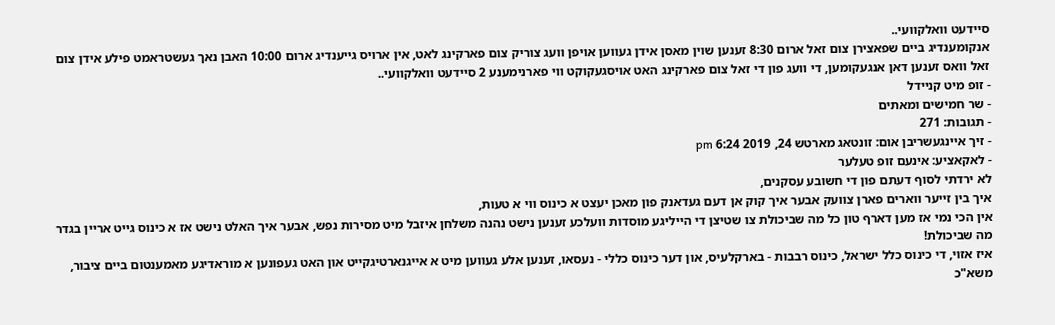סיידעט וואלקוועי..
אנקומענדיג ביים שפאצירן צום זאל ארום 8:30 זענען שוין מאסן אידן געווען אויפן וועג צוריק צום פארקינג לאט, אין ארויס גייענדיג ארום 10:00 האבן נאך געשטראמט פילע אידן צום זאל וואס זענען דאן אנגעקומען, די וועג פון די זאל צום פארקינג האט אויסגעקוקט ווי פארנימענע 2 סיידעט וואלקוועי..
- זופ מיט קניידל
- שר חמישים ומאתים
- תגובות: 271
- זיך איינגעשריבן אום: זונטאג מארטש 24, 2019 6:24 pm
- לאקאציע: אינעם זופ טעלער
לא ירדתי לסוף דעתם פון די חשובע עסקנים,
איך בין זייער ווארים פארן צוועק אבער איך קוק אן דעם געדאנק פון מאכן יעצט א כינוס ווי א טעות,
אין הכי נמי אז מען דארף טון כל מה שביכולת צו שטיצן די הייליגע מוסדות וועלכע זענען נישט נהנה משלחן איזבל מיט מסירות נפש, אבער איך האלט נישט אז א כינוס גייט אריין בגדר מה שביכולת!
איז אזוי, די כינוס כלל ישראל, כינוס רבבות - בארקלעיס, און דער כינוס כללי - נעסאו, זענען אלע געווען מיט א אייגנארטיגקייט און האט געפונען א מוראדיגע מאמענטום ביים ציבור, משא"כ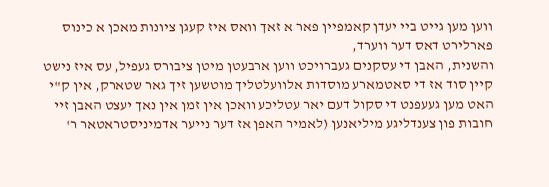ווען מען גייט ביי יעדן קאמפיין פאר א זאך וואס איז קעגן ציונות מאכן א כינוס פארלירט דאס דער ווערד,
והשנית, האבן די עסקנים געברויכט ווען ארבעטן מיטן ציבורס געפיל, עס איז נישט קיין סוד אז די סאטמארע מוסדות אלוועלטליך מוטשען זיך גאר שטארק, אין ק"י האט מען געעפנט די סקול דעם יאר עטליכע וואכן אין זמן אין נאך יעצט האבן זיי חובות פון צענדליגע מיליאנען (לאמיר האפן אז דער נייער אדמיניסטראטאר ר'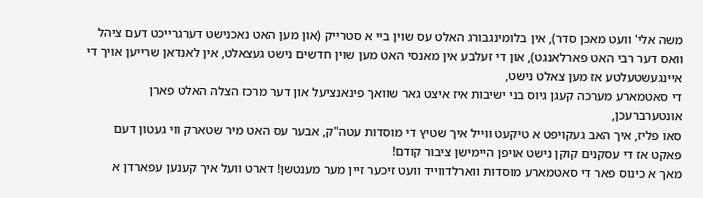משה אלי' וועט מאכן סדר), אין בלומינגבורג האלט עס שוין ביי א סטרייק (און מען האט נאכנישט דערגרייכט דעם ציהל וואס דער רבי האט פארלאנגט), און די זעלבע אין מאנסי האט מען שוין חדשים נישט געצאלט, אין לאנדאן שרייען אויך די איינגעשטעלטע אז מען צאלט נישט,
די סאטמארע מערכה קעגן גיוס בני ישיבות איז איצט גאר שוואך פינאנציעל און דער מרכז הצלה האלט פארן אונטערברעכן,
סאו פליז, איך האב געקויפט א טיקעט ווייל איך שטיץ די מוסדות עטה"ק, אבער עס האט מיר שטארק ווי געטון דעם פאקט אז די עסקנים קוקן נישט אויפן היימישן ציבור קודם!
מאך א כינוס פאר די סאטמארע מוסדות ווארלדווייד וועט זיכער זיין מער מענטשן! דארט וועל איך קענען עפארדן א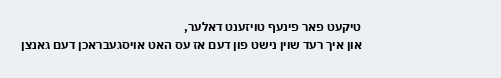טיקעט פאר פינעף טויזענט דאלער,
און איך רעד שוין נישט פון דעם אז עס האט אויסגעבראכן דעם גאנצן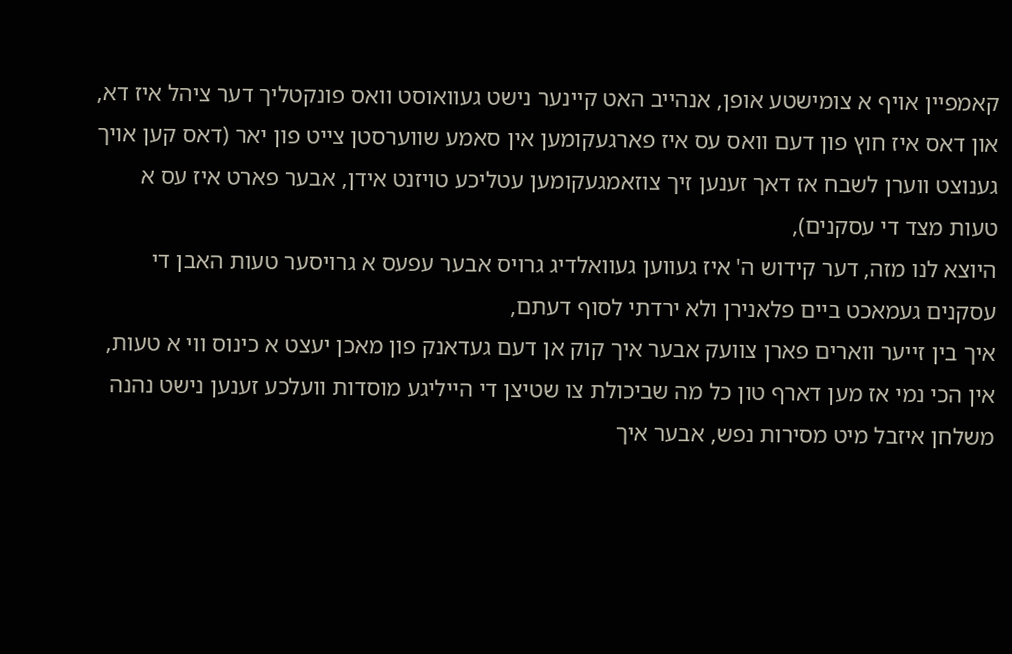קאמפיין אויף א צומישטע אופן, אנהייב האט קיינער נישט געוואוסט וואס פונקטליך דער ציהל איז דא, און דאס איז חוץ פון דעם וואס עס איז פארגעקומען אין סאמע שווערסטן צייט פון יאר (דאס קען אויך גענוצט ווערן לשבח אז דאך זענען זיך צוזאמגעקומען עטליכע טויזנט אידן, אבער פארט איז עס א טעות מצד די עסקנים),
היוצא לנו מזה, דער קידוש ה' איז געווען געוואלדיג גרויס אבער עפעס א גרויסער טעות האבן די עסקנים געמאכט ביים פלאנירן ולא ירדתי לסוף דעתם,
איך בין זייער ווארים פארן צוועק אבער איך קוק אן דעם געדאנק פון מאכן יעצט א כינוס ווי א טעות,
אין הכי נמי אז מען דארף טון כל מה שביכולת צו שטיצן די הייליגע מוסדות וועלכע זענען נישט נהנה משלחן איזבל מיט מסירות נפש, אבער איך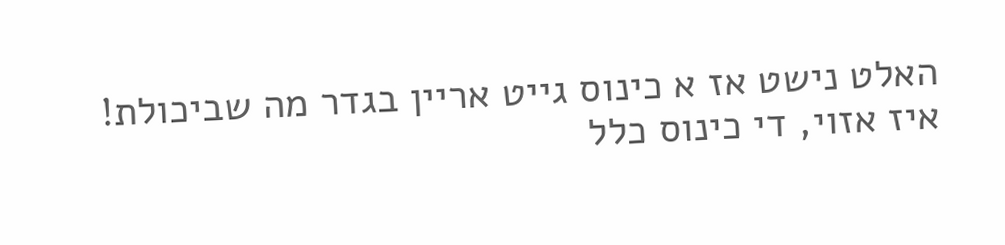האלט נישט אז א כינוס גייט אריין בגדר מה שביכולת!
איז אזוי, די כינוס כלל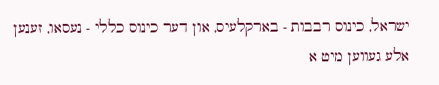ישראל, כינוס רבבות - בארקלעיס, און דער כינוס כללי - נעסאו, זענען אלע געווען מיט א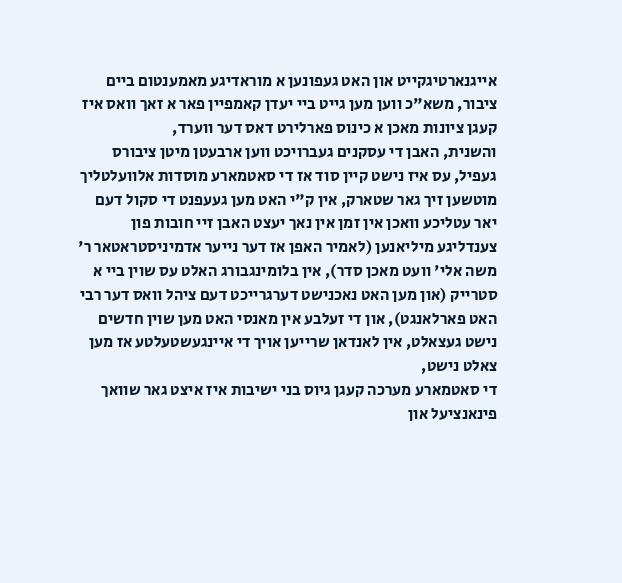אייגנארטיגקייט און האט געפונען א מוראדיגע מאמענטום ביים ציבור, משא"כ ווען מען גייט ביי יעדן קאמפיין פאר א זאך וואס איז קעגן ציונות מאכן א כינוס פארלירט דאס דער ווערד,
והשנית, האבן די עסקנים געברויכט ווען ארבעטן מיטן ציבורס געפיל, עס איז נישט קיין סוד אז די סאטמארע מוסדות אלוועלטליך מוטשען זיך גאר שטארק, אין ק"י האט מען געעפנט די סקול דעם יאר עטליכע וואכן אין זמן אין נאך יעצט האבן זיי חובות פון צענדליגע מיליאנען (לאמיר האפן אז דער נייער אדמיניסטראטאר ר' משה אלי' וועט מאכן סדר), אין בלומינגבורג האלט עס שוין ביי א סטרייק (און מען האט נאכנישט דערגרייכט דעם ציהל וואס דער רבי האט פארלאנגט), און די זעלבע אין מאנסי האט מען שוין חדשים נישט געצאלט, אין לאנדאן שרייען אויך די איינגעשטעלטע אז מען צאלט נישט,
די סאטמארע מערכה קעגן גיוס בני ישיבות איז איצט גאר שוואך פינאנציעל און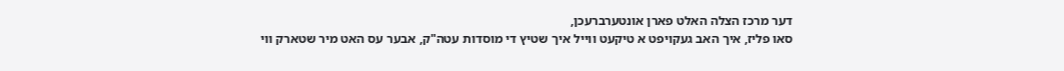דער מרכז הצלה האלט פארן אונטערברעכן,
סאו פליז, איך האב געקויפט א טיקעט ווייל איך שטיץ די מוסדות עטה"ק, אבער עס האט מיר שטארק ווי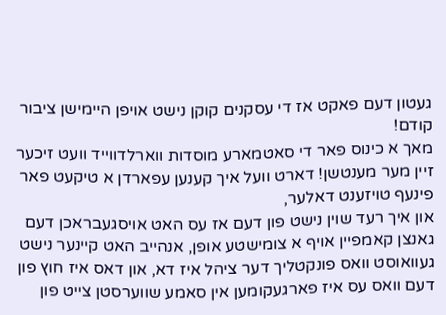געטון דעם פאקט אז די עסקנים קוקן נישט אויפן היימישן ציבור קודם!
מאך א כינוס פאר די סאטמארע מוסדות ווארלדווייד וועט זיכער זיין מער מענטשן! דארט וועל איך קענען עפארדן א טיקעט פאר פינעף טויזענט דאלער,
און איך רעד שוין נישט פון דעם אז עס האט אויסגעבראכן דעם גאנצן קאמפיין אויף א צומישטע אופן, אנהייב האט קיינער נישט געוואוסט וואס פונקטליך דער ציהל איז דא, און דאס איז חוץ פון דעם וואס עס איז פארגעקומען אין סאמע שווערסטן צייט פון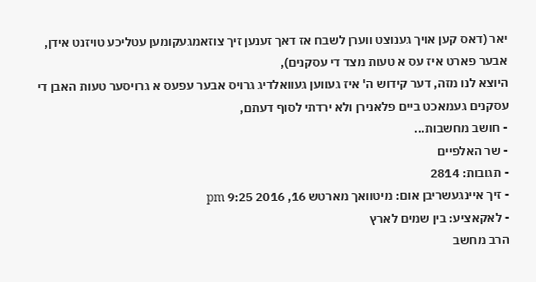יאר (דאס קען אויך גענוצט ווערן לשבח אז דאך זענען זיך צוזאמגעקומען עטליכע טויזנט אידן, אבער פארט איז עס א טעות מצד די עסקנים),
היוצא לנו מזה, דער קידוש ה' איז געווען געוואלדיג גרויס אבער עפעס א גרויסער טעות האבן די עסקנים געמאכט ביים פלאנירן ולא ירדתי לסוף דעתם,
- חושב מחשבות...
- שר האלפיים
- תגובות: 2814
- זיך איינגעשריבן אום: מיטוואך מארטש 16, 2016 9:25 pm
- לאקאציע: בין שמים לארץ
הרב מחשב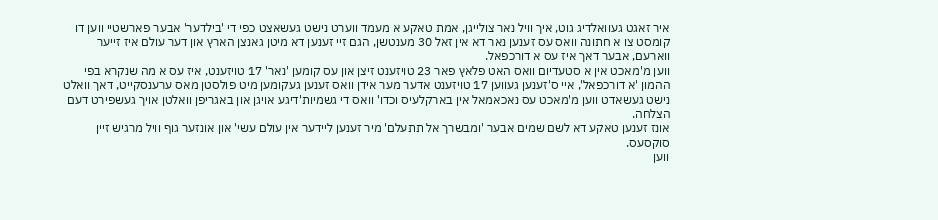איר זאגט געוואלדיג גוט, איך וויל נאר צולייגן, אמת טאקע א מעמד ווערט נישט געשאצט כפי די 'בילדער' אבער פארשטיי ווען דו קומסט צו א חתונה וואס עס זענען נאר דא אין זאל 30 מענטשן, הגם זיי זענען דא מיטן גאנצן הארץ און דער עולם איז זייער ווארעם, אבער דאך איז עס א דורכפאל.
ווען מ'מאכט אין א סטעדיום וואס האט פלאץ פאר 23 טויזענט זיצן און עס קומען 'נאר' 17 טויזענט, איז עס א מה שנקרא בפי ההמון 'א דורכפאל', איי ס'זענען געווען 17 טויזענט אדער מער אידן וואס זענען געקומען מיט פולסטן מאס ערענסקייט, דאך וואלט נישט געשאדט ווען מ'מאכט עס נאכאמאל אין בארקלעיס וכדו' וואס די גשמיות'דיגע אויגן און באגריפן וואלטן אויך געשפירט דעם הצלחה.
אונז זענען טאקע דא לשם שמים אבער 'ומבשרך אל תתעלם' מיר זענען ליידער אין עולם עשי' און אונזער גוף וויל מרגיש זיין סוקסעס.
ווען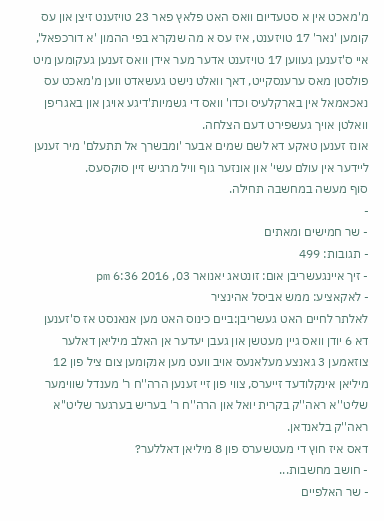מ'מאכט אין א סטעדיום וואס האט פלאץ פאר 23 טויזענט זיצן און עס קומען 'נאר' 17 טויזענט, איז עס א מה שנקרא בפי ההמון 'א דורכפאל', איי ס'זענען געווען 17 טויזענט אדער מער אידן וואס זענען געקומען מיט פולסטן מאס ערענסקייט, דאך וואלט נישט געשאדט ווען מ'מאכט עס נאכאמאל אין בארקלעיס וכדו' וואס די גשמיות'דיגע אויגן און באגריפן וואלטן אויך געשפירט דעם הצלחה.
אונז זענען טאקע דא לשם שמים אבער 'ומבשרך אל תתעלם' מיר זענען ליידער אין עולם עשי' און אונזער גוף וויל מרגיש זיין סוקסעס.
סוף מעשה במחשבה תחילה.
-
- שר חמישים ומאתים
- תגובות: 499
- זיך איינגעשריבן אום: זונטאג יאנואר 03, 2016 6:36 pm
- לאקאציע: ממש אביסל אהינציר
לאלתר לחיים האט געשריבן:ביים כינוס האט מען אנאנסט אז ס'זענען דא 6 יודן וואס גיין מעטשן און געבן יעדער אן האלב מיליאן דאלער צוזאמען 3 גאנצע מעלאנעס אויב וועט מען אנקומען צום ציל פון 12 מיליאן אינקלודעד זייערס, צווי פון זיי זענען הרה''ח ר' מענדל שווימער שליט''א ראה''ק בקרית יואל און הרה''ח ר' בעריש בערגער שליט''א ראה''ק בלאנדאן.
דאס איז חוץ די מעטשערס פון 8 מיליאן דאללער?
- חושב מחשבות...
- שר האלפיים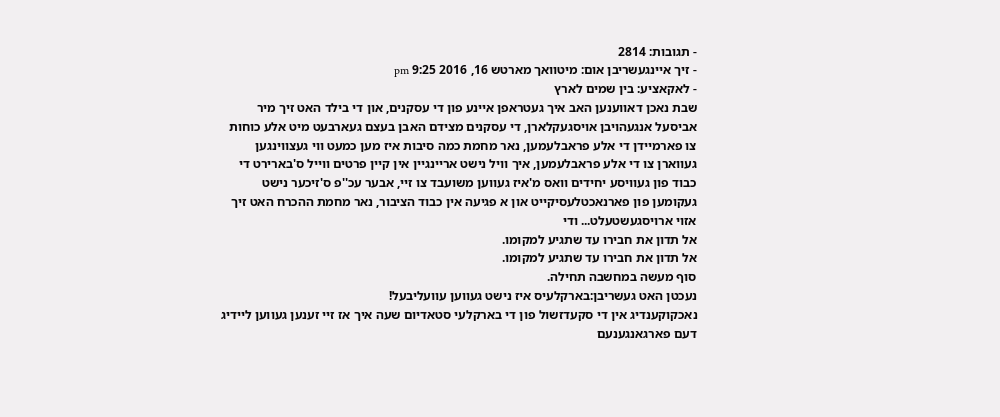- תגובות: 2814
- זיך איינגעשריבן אום: מיטוואך מארטש 16, 2016 9:25 pm
- לאקאציע: בין שמים לארץ
שבת נאכן דאווענען האב איך געטראפן איינע פון די עסקנים, און די בילד האט זיך מיר אביסעל אנגעהויבן אויסגעקלארן, די עסקנים מצידם האבן בעצם געארבעט מיט אלע כוחות צו פארמיידן די אלע פראבלעמען, נאר מחמת כמה סיבות איז מען כמעט ווי געצווינגען געווארן צו די אלע פראבלעמען, איך וויל נישט אריינגיין אין קיין פרטים ווייל ס'בארירט די כבוד פון געוויסע יחידים וואס מ'איז געווען משועבד צו זיי, אבער עכ''פ ס'זיכער נישט געקומען פון פארנאכטלעסיקייט און א פגיעה אין כבוד הציבור, נאר מחמת ההכרח האט זיך אזוי ארויסגעשטעלט... ודי
אל תדון את חבירו עד שתגיע למקומו.
אל תדון את חבירו עד שתגיע למקומו.
סוף מעשה במחשבה תחילה.
נעכטן האט געשריבן:בארקלעיס איז נישט געווען עוועליבעל!
נאכקוקענדיג אין די סקעדזשול פון די בארקלעי סטאדיום שעה איך אז זיי זענען געווען ליידיג דעם פארגאנגענעם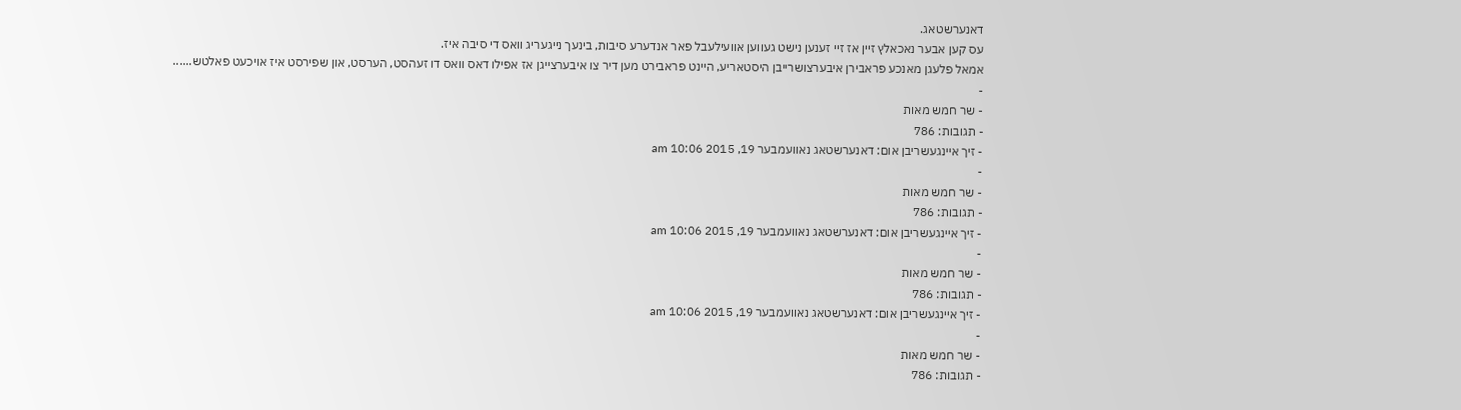דאנערשטאג.
עס קען אבער נאכאלץ זיין אז זיי זענען נישט געווען אוועילעבל פאר אנדערע סיבות, בינעך נייגעריג וואס די סיבה איז.
אמאל פלעגן מאנכע פראבירן איבערצושרייבן היסטאריע, היינט פראבירט מען דיר צו איבערצייגן אז אפילו דאס וואס דו זעהסט, הערסט, און שפירסט איז אויכעט פאלטש......
-
- שר חמש מאות
- תגובות: 786
- זיך איינגעשריבן אום: דאנערשטאג נאוועמבער 19, 2015 10:06 am
-
- שר חמש מאות
- תגובות: 786
- זיך איינגעשריבן אום: דאנערשטאג נאוועמבער 19, 2015 10:06 am
-
- שר חמש מאות
- תגובות: 786
- זיך איינגעשריבן אום: דאנערשטאג נאוועמבער 19, 2015 10:06 am
-
- שר חמש מאות
- תגובות: 786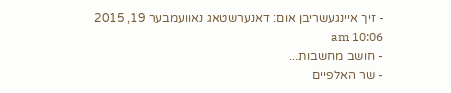- זיך איינגעשריבן אום: דאנערשטאג נאוועמבער 19, 2015 10:06 am
- חושב מחשבות...
- שר האלפיים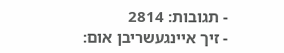- תגובות: 2814
- זיך איינגעשריבן אום: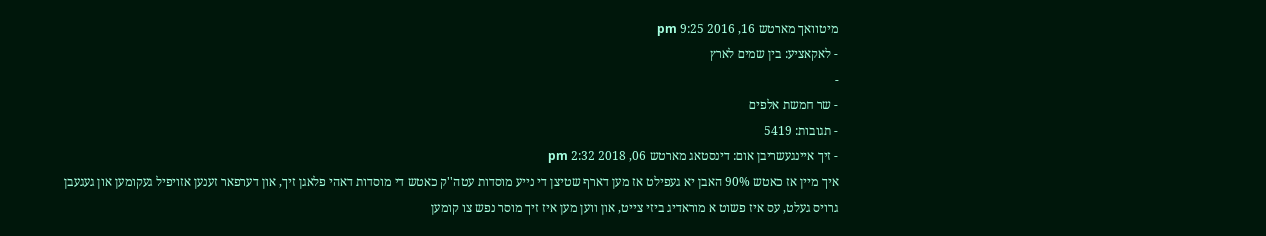מיטוואך מארטש 16, 2016 9:25 pm
- לאקאציע: בין שמים לארץ
-
- שר חמשת אלפים
- תגובות: 5419
- זיך איינגעשריבן אום: דינסטאג מארטש 06, 2018 2:32 pm
איך מיין אז כאטש 90% האבן יא געפילט אז מען דארף שטיצן די נייע מוסדות עטה''ק כאטש די מוסדות דאהי פלאגן זיך, און דערפאר זענען אזויפיל געקומען און געגעבן גרויס געלט, עס איז פשוט א מוראדיג ביזי צייט, און ווען מען איז זיך מוסר נפש צו קומען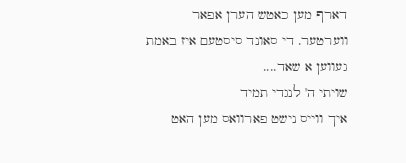דארף מען כאטש הערן אפאר ווערטער. די סאונד סיסטעם איז באמת געווען א שאד....
שויתי ה' לנגדי תמיד
איך ווייס נישט פארוואס מען האט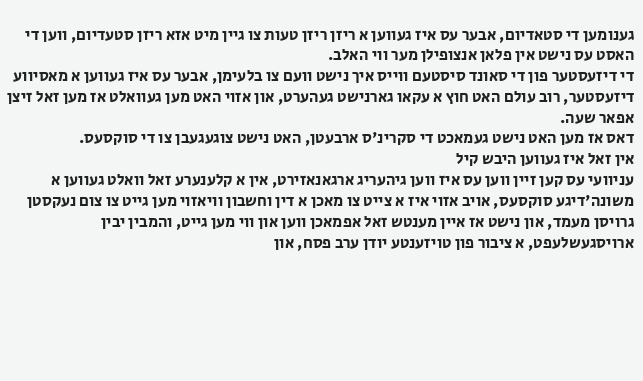גענומען די סטאדיום, אבער עס איז געווען א ריזן ריזן טעות צו גיין מיט אזא ריזן סטעדיום, ווען די האסט עס נישט אין פלאן אנצופילן מער ווי האלב.
די דיזעסטער פון די סאונד סיסטעם ווייס איך נישט וועם צו בלעימן, אבער עס איז געווען א מאסיווע דיזעסטער, רוב עולם האט חוץ א עקאו גארנישט געהערט, און אזוי האט מען געוואלט אז מען זאל זיצן אפאר שעה.
דאס אז מען האט נישט געמאכט די סקרינ'ס ארבעטן, האט נישט צוגעגעבן צו די סוקסעס.
אין זאל איז געווען היבש קיל
עניוועי עס קען זיין ווען עס איז ווען גיהעריג ארגאנאזירט, אין א קלענערע זאל וואלט געווען א משונה'דיגע סוקסעס, אויב אזוי איז א צייט צו מאכן א דין וחשבון וויאזוי מען גייט צו צום נעקסטן גרויסן מעמד, און נישט אז איין מענטש זאל אפמאכן ווען און ווי מען גייט, והמבין יבין
ארויסגעשלעפט, א ציבור פון טויזענטע יודן ערב פסח, און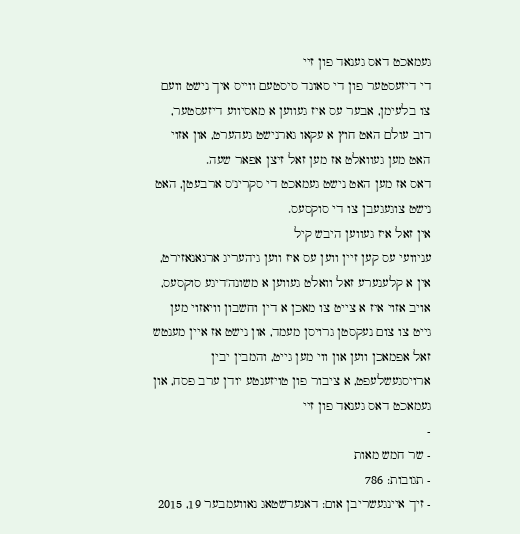געמאכט דאס גענאד פון זיי
די דיזעסטער פון די סאונד סיסטעם ווייס איך נישט וועם צו בלעימן, אבער עס איז געווען א מאסיווע דיזעסטער, רוב עולם האט חוץ א עקאו גארנישט געהערט, און אזוי האט מען געוואלט אז מען זאל זיצן אפאר שעה.
דאס אז מען האט נישט געמאכט די סקרינ'ס ארבעטן, האט נישט צוגעגעבן צו די סוקסעס.
אין זאל איז געווען היבש קיל
עניוועי עס קען זיין ווען עס איז ווען גיהעריג ארגאנאזירט, אין א קלענערע זאל וואלט געווען א משונה'דיגע סוקסעס, אויב אזוי איז א צייט צו מאכן א דין וחשבון וויאזוי מען גייט צו צום נעקסטן גרויסן מעמד, און נישט אז איין מענטש זאל אפמאכן ווען און ווי מען גייט, והמבין יבין
ארויסגעשלעפט, א ציבור פון טויזענטע יודן ערב פסח, און געמאכט דאס גענאד פון זיי
-
- שר חמש מאות
- תגובות: 786
- זיך איינגעשריבן אום: דאנערשטאג נאוועמבער 19, 2015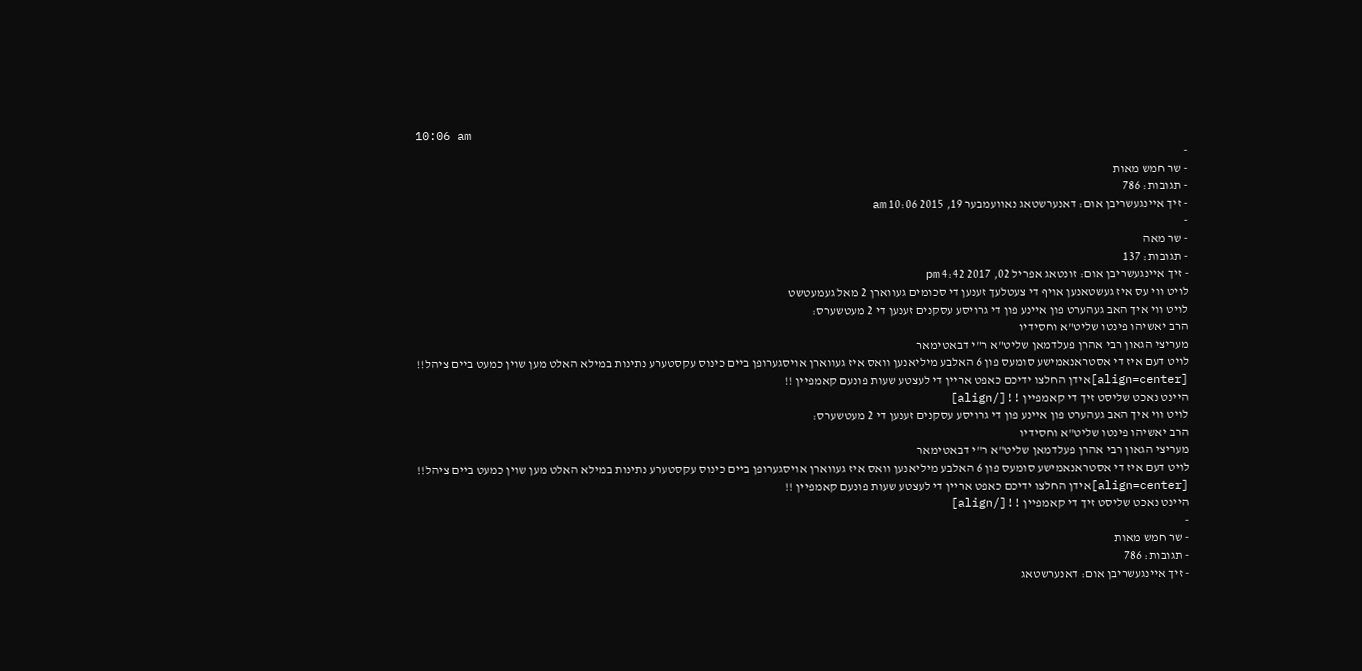10:06 am
-
- שר חמש מאות
- תגובות: 786
- זיך איינגעשריבן אום: דאנערשטאג נאוועמבער 19, 2015 10:06 am
-
- שר מאה
- תגובות: 137
- זיך איינגעשריבן אום: זונטאג אפריל 02, 2017 4:42 pm
לויט ווי עס איז געשטאנען אויף די צעטלעך זענען די סכומים געווארן 2 מאל געמעטשט
לויט ווי איך האב געהערט פון איינע פון די גרויסע עסקנים זענען די 2 מעטשערס:
הרב יאשיהו פינטו שליט"א וחסידיו
מעריצי הגאון רבי אהרן פעלדמאן שליט"א ר"י דבאטימאר
לויט דעם איז די אסטראנאמישע סומעס פון 6 האלבע מיליאנען וואס איז געווארן אויסגערופן ביים כינוס עקסטערע נתינות במילא האלט מען שוין כמעט ביים ציהל!!
[align=center]אידן החלצו ידיכם כאפט אריין די לעצטע שעות פונעם קאמפיין !!
היינט נאכט שליסט זיך די קאמפיין !![/align]
לויט ווי איך האב געהערט פון איינע פון די גרויסע עסקנים זענען די 2 מעטשערס:
הרב יאשיהו פינטו שליט"א וחסידיו
מעריצי הגאון רבי אהרן פעלדמאן שליט"א ר"י דבאטימאר
לויט דעם איז די אסטראנאמישע סומעס פון 6 האלבע מיליאנען וואס איז געווארן אויסגערופן ביים כינוס עקסטערע נתינות במילא האלט מען שוין כמעט ביים ציהל!!
[align=center]אידן החלצו ידיכם כאפט אריין די לעצטע שעות פונעם קאמפיין !!
היינט נאכט שליסט זיך די קאמפיין !![/align]
-
- שר חמש מאות
- תגובות: 786
- זיך איינגעשריבן אום: דאנערשטאג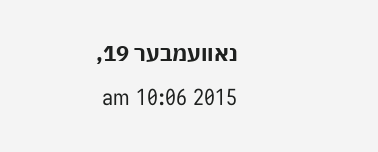נאוועמבער 19, 2015 10:06 am